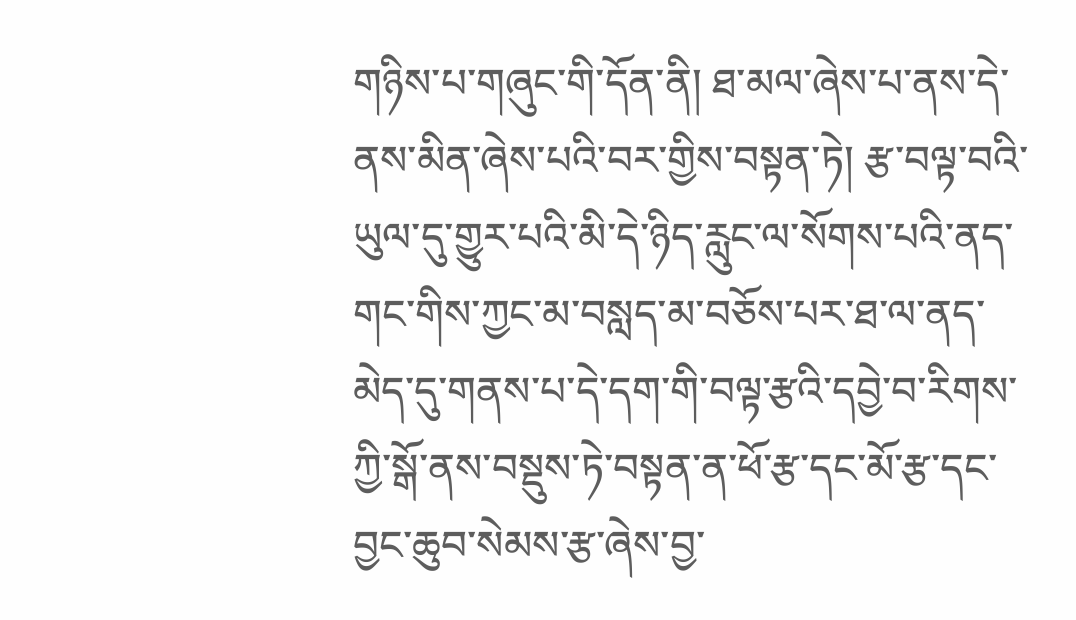གཉིས་པ་གཞུང་གི་དོན་ནི། ཐ་མལ་ཞེས་པ་ནས་དེ་ནས་མིན་ཞེས་པའི་བར་གྱིས་བསྟན་ཏེ། རྩ་བལྟ་བའི་ཡུལ་དུ་གྱུར་པའི་མི་དེ་ཉིད་རླུང་ལ་སོགས་པའི་ནད་གང་གིས་ཀྱང་མ་བསླད་མ་བཅོས་པར་ཐ་ལ་ནད་མེད་དུ་གནས་པ་དེ་དག་གི་བལྟ་རྩའི་དབྱེ་བ་རིགས་ཀྱི་སྒོ་ནས་བསྡུས་ཏེ་བསྟན་ན་ཕོ་རྩ་དང་མོ་རྩ་དང་བྱང་ཆུབ་སེམས་རྩ་ཞེས་བྱ་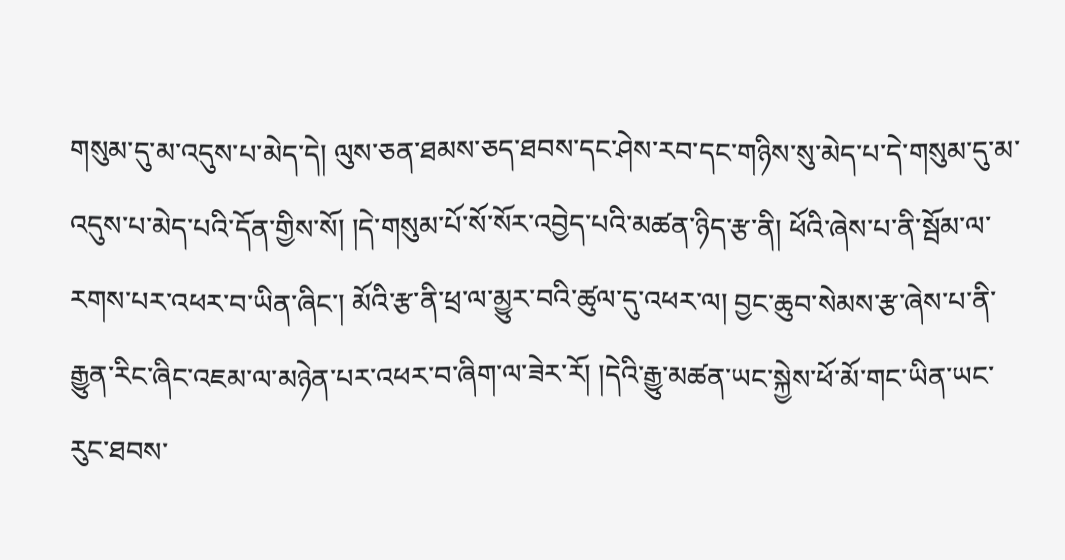གསུམ་དུ་མ་འདུས་པ་མེད་དེ། ལུས་ཅན་ཐམས་ཅད་ཐབས་དང་ཤེས་རབ་དང་གཉིས་སུ་མེད་པ་དེ་གསུམ་དུ་མ་འདུས་པ་མེད་པའི་དོན་གྱིས་སོ། །དེ་གསུམ་པོ་སོ་སོར་འབྱེད་པའི་མཚན་ཉིད་རྩ་ནི། ཕོའི་ཞེས་པ་ནི་སྦོམ་ལ་རགས་པར་འཕར་བ་ཡིན་ཞིང་། མོའི་རྩ་ནི་ཕྲ་ལ་མྱུར་བའི་ཚུལ་དུ་འཕར་ལ། བྱང་ཆུབ་སེམས་རྩ་ཞེས་པ་ནི་རྒྱུན་རིང་ཞིང་འཇམ་ལ་མཉེན་པར་འཕར་བ་ཞིག་ལ་ཟེར་རོ། །དེའི་རྒྱུ་མཚན་ཡང་སྐྱེས་ཕོ་མོ་གང་ཡིན་ཡང་རུང་ཐབས་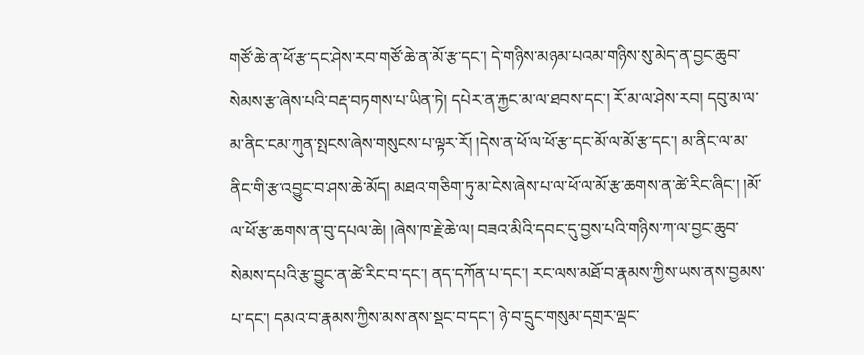གཙོ་ཆེ་ན་ཕོ་རྩ་དང་ཤེས་རབ་གཙོ་ཆེ་ན་མོ་རྩ་དང་། དེ་གཉིས་མཉམ་པའམ་གཉིས་སུ་མེད་ན་བྱང་ཆུབ་སེམས་རྩ་ཞེས་པའི་བརྡ་བཏགས་པ་ཡིན་ཏེ། དཔེར་ན་རྐྱང་མ་ལ་ཐབས་དང་། རོ་མ་ལ་ཤེས་རབ། དབུ་མ་ལ་མ་ནིང་ངམ་ཀུན་སྤངས་ཞེས་གསུངས་པ་ལྟར་རོ། །དེས་ན་ཕོ་ལ་ཕོ་རྩ་དང་མོ་ལ་མོ་རྩ་དང་། མ་ནིང་ལ་མ་ནིང་གི་རྩ་འབྱུང་བ་ཤས་ཆེ་མོད། མཐའ་གཅིག་ཏུ་མ་ངེས་ཞེས་པ་ལ་ཕོ་ལ་མོ་རྩ་ཆགས་ན་ཚེ་རིང་ཞིང་། །མོ་ལ་ཕོ་རྩ་ཆགས་ན་བུ་དཔལ་ཆེ། །ཞེས་ཁ་རྗེ་ཆེ་ལ། བཟའ་མིའི་དབང་དུ་བྱས་པའི་གཉིས་ཀ་ལ་བྱང་ཆུབ་སེམས་དཔའི་རྩ་བྱུང་ན་ཚེ་རིང་བ་དང་། ནད་དཀོན་པ་དང་། རང་ལས་མཐོ་བ་རྣམས་ཀྱིས་ཡས་ནས་བྱམས་པ་དང་། དམའ་བ་རྣམས་ཀྱིས་མས་ནས་སྡང་བ་དང་། ཉེ་བ་དྲུང་གསུམ་དགྲར་ལྡང་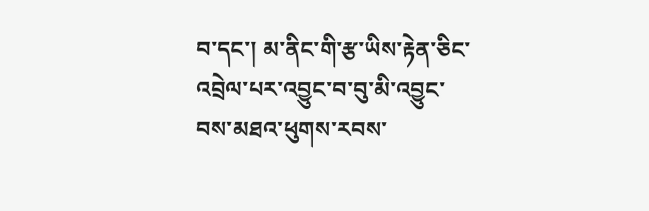བ་དང་། མ་ནིང་གི་རྩ་ཡིས་རྟེན་ཅིང་འབྲེལ་པར་འབྱུང་བ་བུ་མི་འབྱུང་བས་མཐའ་ཕུགས་རབས་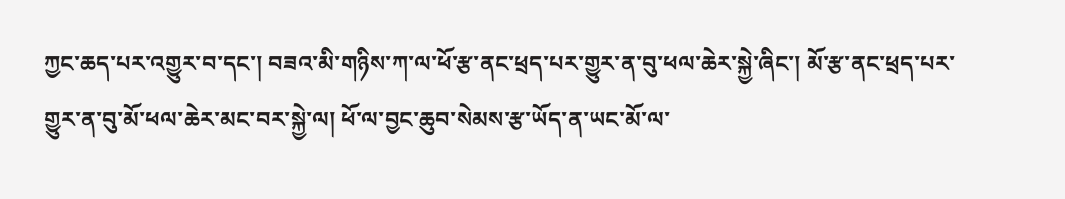ཀྱང་ཆད་པར་འགྱུར་བ་དང་། བཟའ་མི་གཉིས་ཀ་ལ་ཕོ་རྩ་ནང་ཕྲད་པར་གྱུར་ན་བུ་ཕལ་ཆེར་སྐྱེ་ཞིང་། མོ་རྩ་ནང་ཕྲད་པར་གྱུར་ན་བུ་མོ་ཕལ་ཆེར་མང་བར་སྐྱེ་ལ། ཕོ་ལ་བྱང་ཆུབ་སེམས་རྩ་ཡོད་ན་ཡང་མོ་ལ་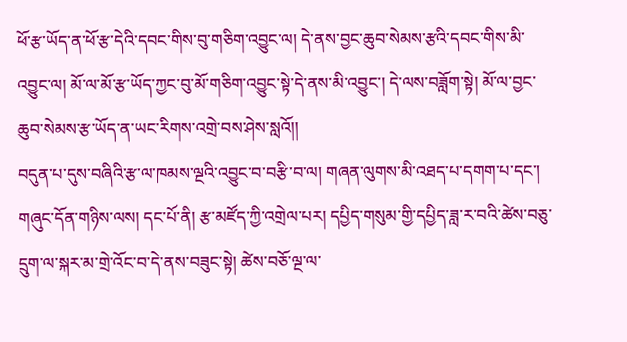ཕོ་རྩ་ཡོད་ན་ཕོ་རྩ་དེའི་དབང་གིས་བུ་གཅིག་འབྱུང་ལ། དེ་ནས་བྱང་ཆུབ་སེམས་རྩའི་དབང་གིས་མི་འབྱུང་ལ། མོ་ལ་མོ་རྩ་ཡོད་ཀྱང་བུ་མོ་གཅིག་འབྱུང་སྟེ་དེ་ནས་མི་འབྱུང་། དེ་ལས་བཟློག་སྟེ། མོ་ལ་བྱང་ཆུབ་སེམས་རྩ་ཡོད་ན་ཡང་རིགས་འགྲེ་བས་ཤེས་སླའོ།།
བདུན་པ་དུས་བཞིའི་རྩ་ལ་ཁམས་ལྔའི་འབྱུང་བ་བརྩི་བ་ལ། གཞན་ལུགས་མི་འཐད་པ་དགག་པ་དང་། གཞུང་དོན་གཉིས་ལས། དང་པོ་ནི། རྩ་མཛོད་ཀྱི་འགྲེལ་པར། དཔྱིད་གསུམ་གྱི་དཔྱིད་ཟླ་ར་བའི་ཚེས་བཅུ་དྲུག་ལ་སྐར་མ་གྲེ་འོང་བ་དེ་ནས་བཟུང་སྟེ། ཚེས་བཅོ་ལྔ་ལ་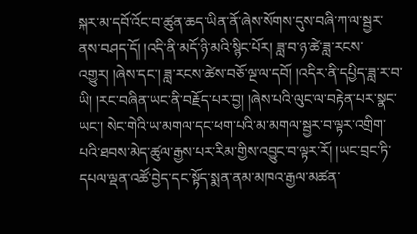སྐར་མ་དབོ་འོང་བ་ཚུན་ཆད་ཡིན་ནོ་ཞེས་སོགས་དུས་བཞི་ཀ་ལ་སྦྱར་ནས་བཤད་དོ། །འདི་ནི་མདོ་ཉི་མའི་སྙིང་པོར། ཟླ་བ་ཉ་ཚེ་ཟླ་རངས་འགྱུར། །ཞེས་དང་། ཟླ་རངས་ཚེས་བཅོ་ལྔ་ལ་དབོ། །འདིར་ནི་དཔྱིད་ཟླ་ར་བ་ཡི། །རང་བཞིན་ཡང་ནི་བརྗོད་པར་བྱ། །ཞེས་པའི་ལུང་ལ་བརྟེན་པར་སྣང་ཡང་། སེང་གེའི་ཡ་མགལ་དང་ཕག་པའི་མ་མགལ་སྦྱར་བ་ལྟར་འགྲིག་པའི་ཐབས་མེད་ཚུལ་རྒྱས་པར་རིམ་གྱིས་འབྱུང་བ་ལྟར་རོ། །ཡང་བྲང་ཏི་དཔལ་ལྡན་འཚོ་བྱེད་དང་སྟོད་སྨན་ནམ་མཁའ་རྒྱལ་མཚན་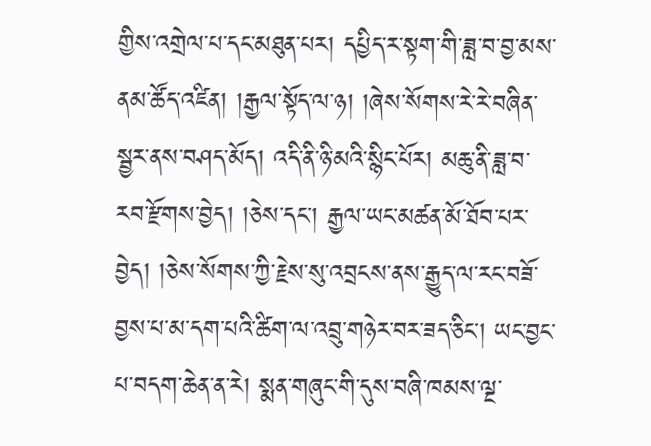གྱིས་འགྲེལ་པ་དང་མཐུན་པར། དཔྱིད་ར་སྟག་གི་ཟླ་བ་བྱ་མས་ནམ་ཚོད་འཛིན། །རྒྱལ་སྟོད་ལ་ཉ། །ཞེས་སོགས་རེ་རེ་བཞིན་སྦྱར་ནས་བཤད་མོད། འདི་ནི་ཉི་མའི་སྙིང་པོར། མཆུ་ནི་ཟླ་བ་རབ་རྫོགས་བྱེད། །ཅེས་དང་། རྒྱལ་ཡང་མཚན་མོ་ཐོབ་པར་བྱེད། །ཅེས་སོགས་ཀྱི་རྗེས་སུ་འབྲངས་ནས་རྒྱུད་ལ་རང་བཟོ་བྱས་པ་མ་དག་པའི་ཚིག་ལ་འབྲུ་གཉེར་བར་ཟད་ཅིང་། ཡང་བྱང་པ་བདག་ཆེན་ན་རེ། སྨན་གཞུང་གི་དུས་བཞི་ཁམས་ལྔ་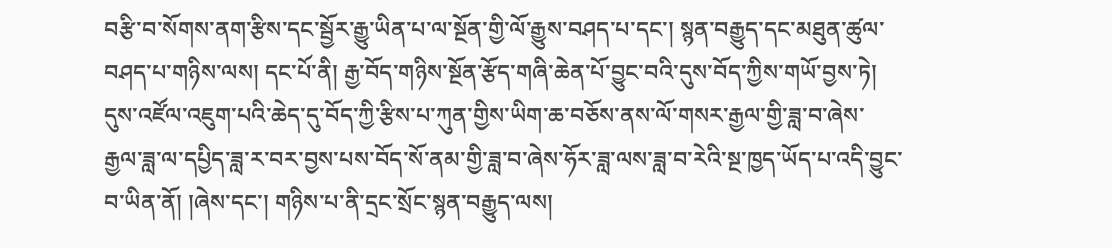བརྩི་བ་སོགས་ནག་རྩིས་དང་སྦྱོར་རྒྱུ་ཡིན་པ་ལ་སྔོན་གྱི་ལོ་རྒྱུས་བཤད་པ་དང་། སྙན་བརྒྱུད་དང་མཐུན་ཚུལ་བཤད་པ་གཉིས་ལས། དང་པོ་ནི། རྒྱ་བོད་གཉིས་སྔོན་རྩོད་གཞི་ཆེན་པོ་བྱུང་བའི་དུས་བོད་ཀྱིས་གཡོ་བྱས་ཏེ། དུས་འཛོལ་འཇུག་པའི་ཆེད་དུ་བོད་ཀྱི་རྩིས་པ་ཀུན་གྱིས་ཡིག་ཆ་བཅོས་ནས་ལོ་གསར་རྒྱལ་གྱི་ཟླ་བ་ཞེས་རྒྱལ་ཟླ་ལ་དཔྱིད་ཟླ་ར་བར་བྱས་པས་བོད་སོ་ནམ་གྱི་ཟླ་བ་ཞེས་ཧོར་ཟླ་ལས་ཟླ་བ་རེའི་སྔ་ཁྱད་ཡོད་པ་འདི་བྱུང་བ་ཡིན་ནོ། །ཞེས་དང་། གཉིས་པ་ནི་དྲང་སྲོང་སྙན་བརྒྱུད་ལས།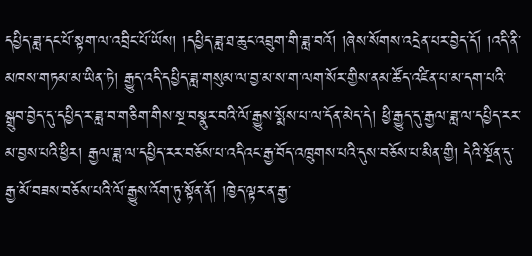དཔྱིད་ཟླ་དང་པོ་སྟག་ལ་འབྲིང་པོ་ཡོས། །དཔྱིད་ཟླ་ཐ་ཆུང་འབྲུག་གི་ཟླ་བའོ། །ཞེས་སོགས་འདྲེན་པར་བྱེད་དོ། །འདི་ནི་མཁས་གཏམ་མ་ཡིན་ཏེ། རྒྱུད་འདི་དཔྱིད་ཟླ་གསུམ་ལ་བྱ་མ་ས་ག་ལག་སོར་གྱིས་ནམ་ཚོད་འཛིན་པ་མ་དག་པའི་སྒྲུབ་བྱེད་དུ་དཔྱིད་ར་ཟླ་བ་གཅིག་གིས་སྔ་བསྣུར་བའི་ལོ་རྒྱུས་སྨོས་པ་ལ་དོན་མེད་དེ། ཕྱི་རྒྱུད་དུ་རྒྱལ་ཟླ་ལ་དཔྱིད་རར་མ་བྱས་པའི་ཕྱིར། རྒྱལ་ཟླ་ལ་དཔྱིད་རར་བཅོས་པ་འདིའང་རྒྱ་བོད་འཁྲུགས་པའི་དུས་བཅོས་པ་མིན་གྱི། དེའི་སྔོན་དུ་རྒྱ་མོ་བཟས་བཅོས་པའི་ལོ་རྒྱུས་འོག་ཏུ་སྟོན་ནོ། །ཁྱེད་ལྟར་ན་རྒྱ་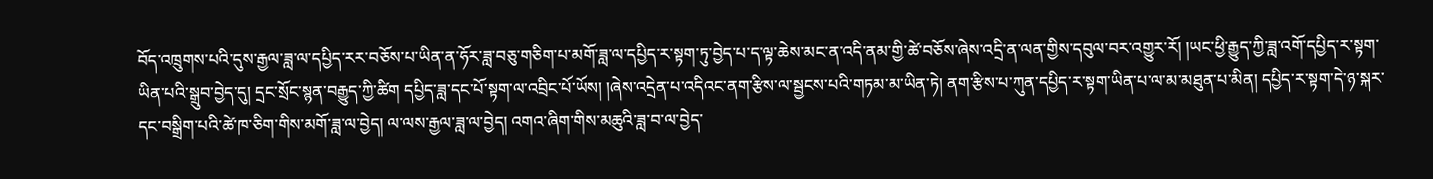བོད་འཁྲུགས་པའི་དུས་རྒྱལ་ཟླ་ལ་དཔྱིད་རར་བཅོས་པ་ཡིན་ན་ཧོར་ཟླ་བཅུ་གཅིག་པ་མགོ་ཟླ་ལ་དཔྱིད་ར་སྟག་ཏུ་བྱེད་པ་ད་ལྟ་ཆེས་མང་ན་འདི་ནམ་གྱི་ཚེ་བཅོས་ཞེས་འདྲི་ན་ལན་གྱིས་དབུལ་བར་འགྱུར་རོ། །ཡང་ཕྱི་རྒྱུད་ཀྱི་ཟླ་འགོ་དཔྱིད་ར་སྟག་ཡིན་པའི་སྒྲུབ་བྱེད་དུ། དྲང་སྲོང་སྙན་བརྒྱུད་ཀྱི་ཚིག དཔྱིད་ཟླ་དང་པོ་སྟག་ལ་འབྲིང་པོ་ཡོས། །ཞེས་འདྲེན་པ་འདིའང་ནག་རྩིས་ལ་སྦྱངས་པའི་གཏམ་མ་ཡིན་ཏེ། ནག་རྩིས་པ་ཀུན་དཔྱིད་ར་སྟག་ཡིན་པ་ལ་མ་མཐུན་པ་མིན། དཔྱིད་ར་སྟག་དེ་ཉ་སྐར་དང་བསྒྲིག་པའི་ཚེ་ཁ་ཅིག་གིས་མགོ་ཟླ་ལ་བྱེད། ལ་ལས་རྒྱལ་ཟླ་ལ་བྱེད། འགའ་ཞིག་གིས་མཆུའི་ཟླ་བ་ལ་བྱེད་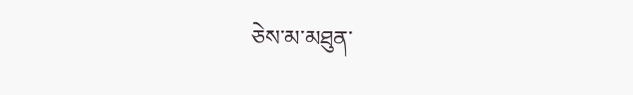ཅེས་མ་མཐུན་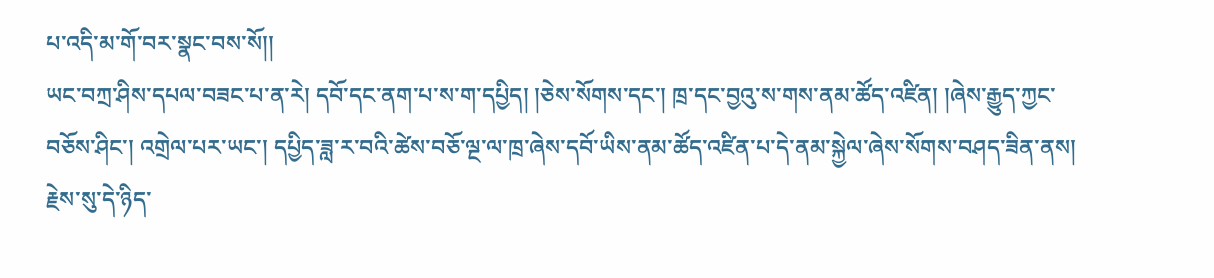པ་འདི་མ་གོ་བར་སྣང་བས་སོ།།
ཡང་བཀྲ་ཤིས་དཔལ་བཟང་པ་ན་རེ། དབོ་དང་ནག་པ་ས་ག་དཔྱིད། །ཅེས་སོགས་དང་། ཁྲ་དང་བྱའུ་ས་གས་ནམ་ཚོད་འཛིན། །ཞེས་རྒྱུད་ཀྱང་བཅོས་ཤིང་། འགྲེལ་པར་ཡང་། དཔྱིད་ཟླ་ར་བའི་ཚེས་བཅོ་ལྔ་ལ་ཁྲ་ཞེས་དབོ་ཡིས་ནམ་ཚོད་འཛིན་པ་དེ་ནམ་སྐྱེལ་ཞེས་སོགས་བཤད་ཟིན་ནས། རྗེས་སུ་དེ་ཉིད་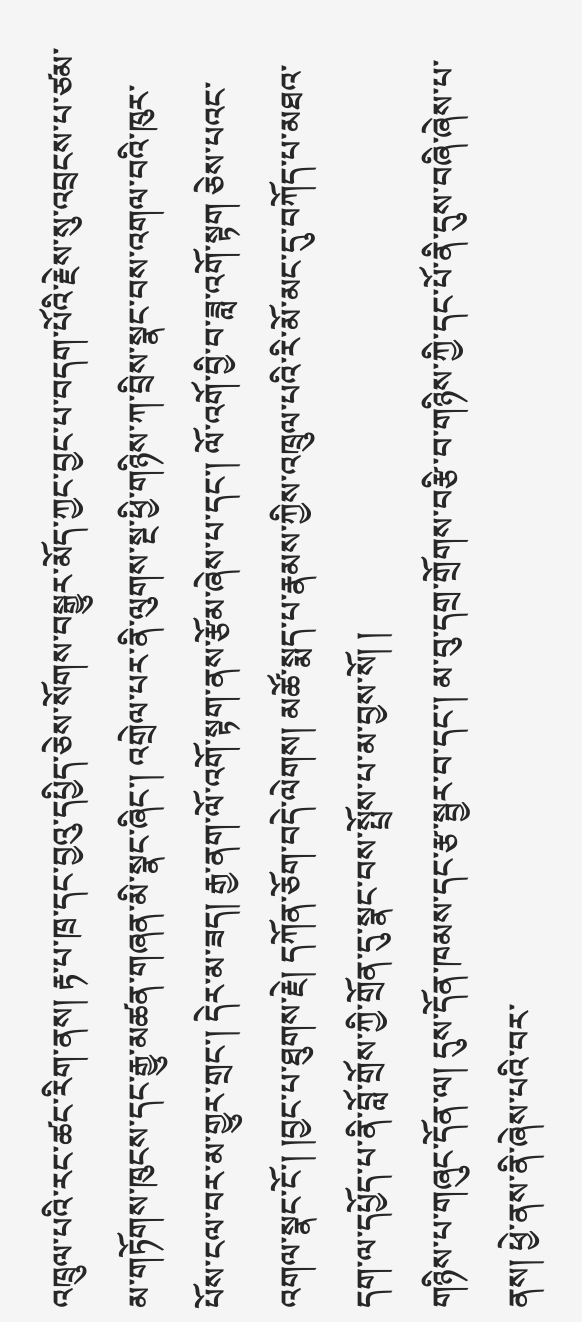འཁྲུལ་པའི་རང་ཚང་རིག་ནས། རྟ་པ་ཁྲ་དང་བྱའུ་དཔྱིད་ཅེས་སོགས་བསྒྱུར་མོད་ཀྱང་བྱང་པ་བདག་པོའི་རྗེས་སུ་འབྲངས་པ་ཙམ་མ་གཏོགས་ཁུངས་དང་རྒྱུ་མཚན་གཞན་མི་སྣང་ཞིང་། འགྲེལ་པར་ནི་ལུགས་སྔ་ཕྱི་གཉིས་ཀ་བྲིས་སྣང་བས་འགལ་བའི་ཁུར་པོས་ངལ་བར་མ་གྱུར་གྲང་། དེར་མ་ཟད། རྒྱ་ནག་ལོ་འགོ་སྟག་ནས་རྩོམ་ཞེས་པ་དང་། ལོ་འགོ་བྱི་བ་ཟླ་འགོ་སྟག ཅེས་པའང་འགལ་སྣང་ངོ་། །བྱང་པ་ཐུགས་རྗེ། དཀོན་ཅོག་བདེ་ལེགས། མཚོ་སྨད་པ་རྣམས་ཀྱིས་འཁྲུལ་པའི་རི་མོ་མང་དུ་བཀོད་པ་མཐའ་དག་ལ་དཔྱོད་པ་ནི་བློ་གྲོས་ཀྱི་གྲོན་དུ་སྣང་བས་སྤྲོས་པ་མ་བྱས་སོ། །
གཉིས་པ་གཞུང་དོན་ལ། དུས་དོན་ཁམས་དང་རྩ་སྦྱར་བ་དང་། མ་བུ་དགྲ་གྲོགས་བརྩི་བ་གཉིས་ཀྱི་དང་པོ་ནི་དུས་བཞི་ཞེས་པ་ནས། ཕྱེ་ནས་ནི་ཞེས་པའི་བར་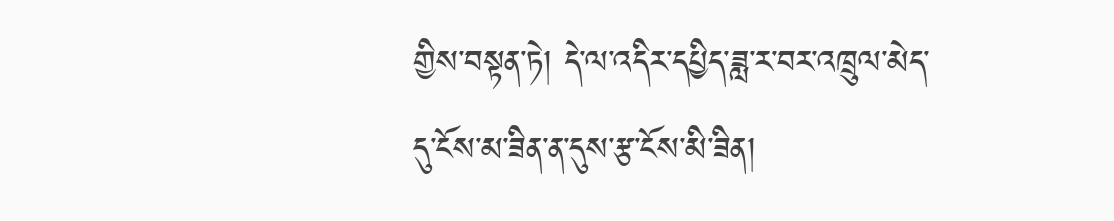གྱིས་བསྟན་ཏེ། དེ་ལ་འདིར་དཔྱིད་ཟླ་ར་བར་འཁྲུལ་མེད་དུ་ངོས་མ་ཟིན་ན་དུས་རྩ་ངོས་མི་ཟིན།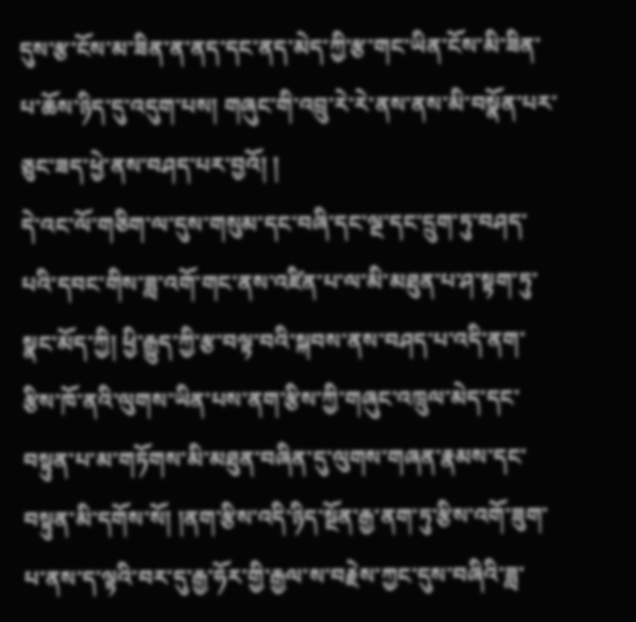དུས་རྩ་ངོས་མ་ཟིན་ན་ནད་དང་ནད་མེད་ཀྱི་རྩ་གང་ཡིན་ངོས་མི་ཟིན་པ་ཆོས་ཉིད་དུ་འདུག་པས། གཞུང་གི་འབྲུ་རེ་རེ་ནས་ནས་མི་བསྣོན་པར་ཅུང་ཟད་ཕྱེ་ནས་བཤད་པར་བྱའོ། །
དེ་འང་ལོ་གཅིག་ལ་དུས་གསུམ་དང་བཞི་དང་ལྔ་དང་དྲུག་ཏུ་བཤད་པའི་དབང་གིས་ཟླ་འགོ་གང་ནས་འཛིན་པ་ལ་མི་མཐུན་པ་ཤ་སྟག་ཏུ་སྣང་མོད་ཀྱི། ཕྱི་རྒྱུད་ཀྱི་རྩ་བལྟ་བའི་སྐབས་ནས་བཤད་པ་འདི་ནག་རྩིས་ཁོ་ནའི་ལུགས་ཡིན་པས་ནག་རྩིས་ཀྱི་གཞུང་འཁྲུལ་མེད་དང་བསྟུན་པ་མ་གཏོགས་མི་མཐུན་བཞིན་དུ་ལུགས་གཞན་རྣམས་དང་བསྟུན་མི་དགོས་སོ། །ནག་རྩིས་འདི་ཉིད་སྔོན་རྒྱ་ནག་ཏུ་རྩིས་འགོ་ཟུག་པ་ནས་ད་ལྟའི་བར་དུ་རྒྱ་ཧོར་གྱི་རྒྱལ་ས་བརྗེས་ཀྱང་དུས་བཞིའི་ཟླ་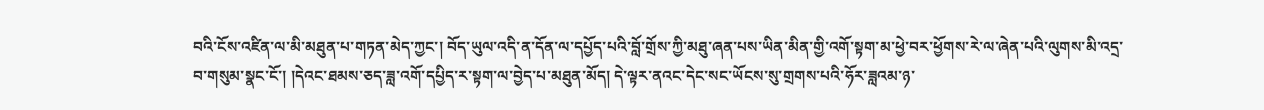བའི་ངོས་འཛིན་ལ་མི་མཐུན་པ་གཏན་མེད་ཀྱང་། བོད་ཡུལ་འདི་ན་དོན་ལ་དཔྱོད་པའི་བློ་གྲོས་ཀྱི་མཐུ་ཞན་པས་ཡིན་མིན་གྱི་འགོ་སྟག་མ་ཕྱེ་བར་ཕྱོགས་རེ་ལ་ཞེན་པའི་ལུགས་མི་འདྲ་བ་གསུམ་སྣང་ངོ་། །དེའང་ཐམས་ཅད་ཟླ་འགོ་དཔྱིད་ར་སྟག་ལ་བྱེད་པ་མཐུན་མོད། དེ་ལྟར་ནའང་དེང་སང་ཡོངས་སུ་གྲགས་པའི་ཧོར་ཟླའམ་ཉ་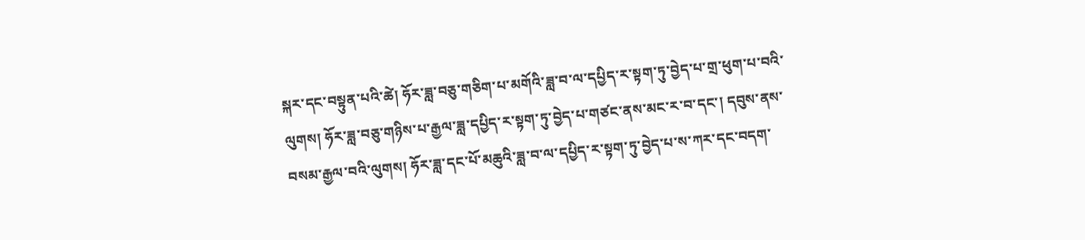སྐར་དང་བསྟུན་པའི་ཚེ། ཧོར་ཟླ་བཅུ་གཅིག་པ་མགོའི་ཟླ་བ་ལ་དཔྱིད་ར་སྟག་ཏུ་བྱེད་པ་གྲ་ཕུག་པ་བའི་ལུགས། ཧོར་ཟླ་བཅུ་གཉིས་པ་རྒྱལ་ཟླ་དཔྱིད་ར་སྟག་ཏུ་བྱེད་པ་གཙང་ནས་མང་ར་བ་དང་། དབུས་ནས་བསམ་རྒྱལ་བའི་ལུགས། ཧོར་ཟླ་དང་པོ་མཆུའི་ཟླ་བ་ལ་དཔྱིད་ར་སྟག་ཏུ་བྱེད་པ་ས་ཀར་དང་བདག་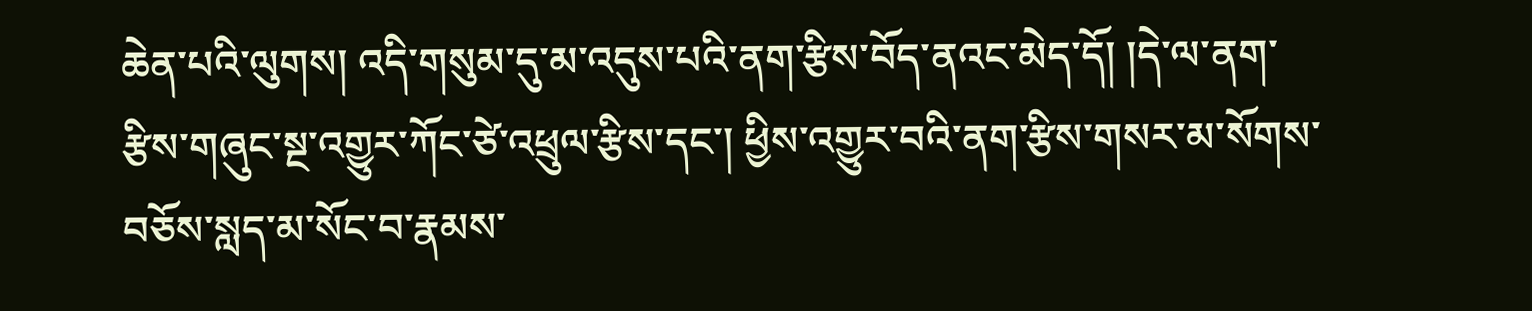ཆེན་པའི་ལུགས། འདི་གསུམ་དུ་མ་འདུས་པའི་ནག་རྩིས་བོད་ནའང་མེད་དོ། །དེ་ལ་ནག་རྩིས་གཞུང་སྔ་འགྱུར་ཀོང་ཙེ་འཕྲུལ་རྩིས་དང་། ཕྱིས་འགྱུར་བའི་ནག་རྩིས་གསར་མ་སོགས་བཅོས་སླད་མ་སོང་བ་རྣམས་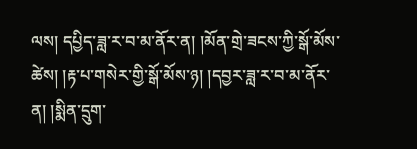ལས། དཔྱིད་ཟླ་ར་བ་མ་ནོར་ན། །མོན་གྲེ་ཟངས་ཀྱི་སྒོ་མོས་ཚེས། །རྟ་པ་གསེར་གྱི་སྒོ་མོས་ཉ། །དབྱར་ཟླ་ར་བ་མ་ནོར་ན། །སྨིན་དྲུག་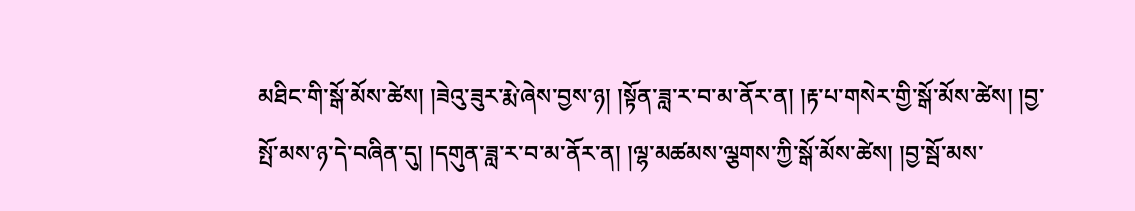མཐིང་གི་སྒོ་མོས་ཚེས། །ཟེའུ་ཟུར་རྨེ་ཞེས་བྱས་ཉ། །སྟོན་ཟླ་ར་བ་མ་ནོར་ན། །རྟ་པ་གསེར་གྱི་སྒོ་མོས་ཚེས། །བྱ་སྤོ་མས་ཉ་དེ་བཞིན་དུ། །དགུན་ཟླ་ར་བ་མ་ནོར་ན། །ལྷ་མཚམས་ལྕགས་ཀྱི་སྒོ་མོས་ཚེས། །བྱ་སྦོ་མས་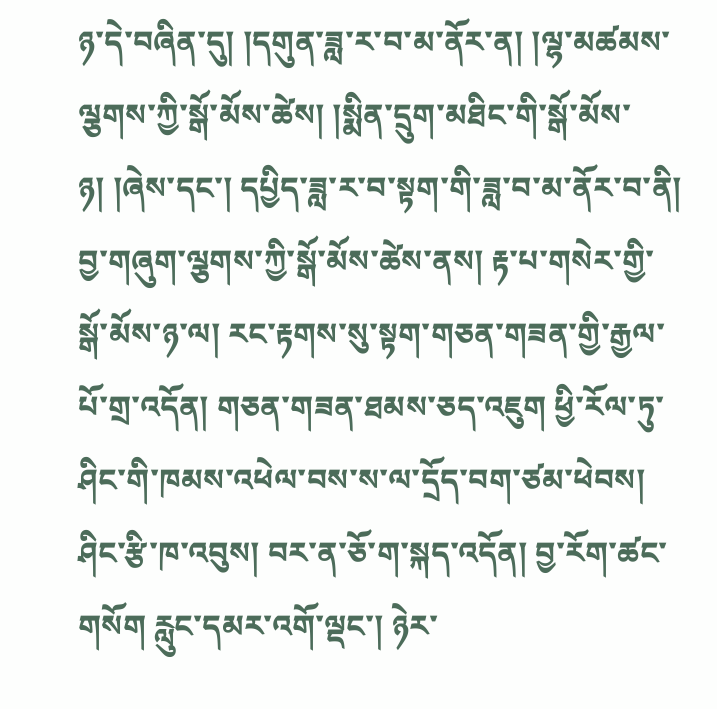ཉ་དེ་བཞིན་དུ། །དགུན་ཟླ་ར་བ་མ་ནོར་ན། །ལྷ་མཚམས་ལྕགས་ཀྱི་སྒོ་མོས་ཚེས། །སྨིན་དྲུག་མཐིང་གི་སྒོ་མོས་ཉ། །ཞེས་དང་། དཔྱིད་ཟླ་ར་བ་སྟག་གི་ཟླ་བ་མ་ནོར་བ་ནི། བྱ་གཞུག་ལྕགས་ཀྱི་སྒོ་མོས་ཚེས་ནས། རྟ་པ་གསེར་གྱི་སྒོ་མོས་ཉ་ལ། རང་རྟགས་སུ་སྟག་གཅན་གཟན་གྱི་རྒྱལ་པོ་གྲ་འདོན། གཅན་གཟན་ཐམས་ཅད་འཇུག ཕྱི་རོལ་ཏུ་ཤིང་གི་ཁམས་འཕེལ་བས་ས་ལ་དྲོད་བག་ཙམ་ཕེབས། ཤིང་རྩི་ཁ་འབུས། བར་ན་ཅོ་ག་སྐད་འདོན། བྱ་རོག་ཚང་གསོག རླུང་དམར་འགོ་ལྡང་། ཉེར་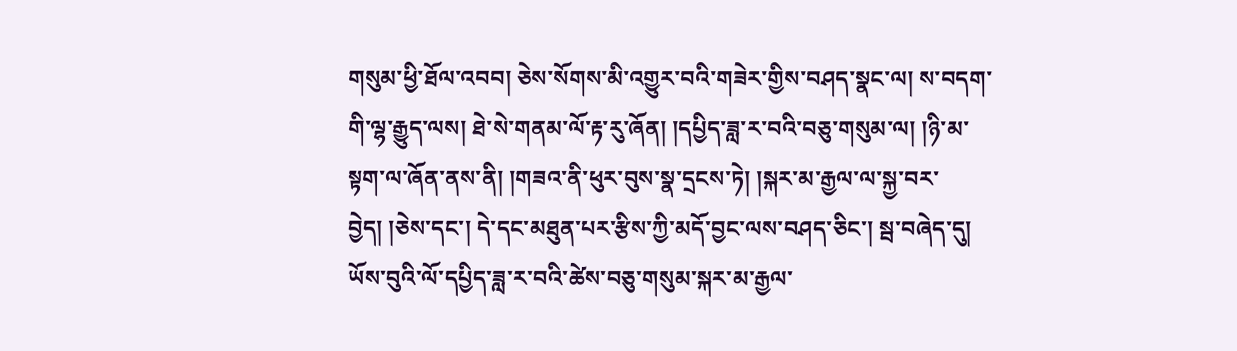གསུམ་ཕྱི་ཐོལ་འབབ། ཅེས་སོགས་མི་འགྱུར་བའི་གཟེར་གྱིས་བཤད་སྣང་ལ། ས་བདག་གི་ལྷ་རྒྱུད་ལས། ཐེ་སེ་གནམ་ལོ་རྟ་རུ་ཞོན། །དཔྱིད་ཟླ་ར་བའི་བཅུ་གསུམ་ལ། །ཉི་མ་སྟག་ལ་ཞོན་ནས་ནི། །གཟའ་ནི་ཕུར་བུས་སྣ་དྲངས་ཏེ། །སྐར་མ་རྒྱལ་ལ་སྐྱ་བར་བྱེད། །ཅེས་དང་། དེ་དང་མཐུན་པར་རྩིས་ཀྱི་མདོ་བྱང་ལས་བཤད་ཅིང་། སྦ་བཞེད་དུ། ཡོས་བུའི་ལོ་དཔྱིད་ཟླ་ར་བའི་ཚེས་བཅུ་གསུམ་སྐར་མ་རྒྱལ་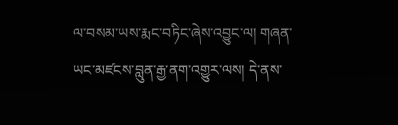ལ་བསམ་ཡས་རྨང་བཏིང་ཞེས་འབྱུང་ལ། གཞན་ཡང་མཛངས་བླུན་རྒྱ་ནག་འགྱུར་ལས། དེ་ནས་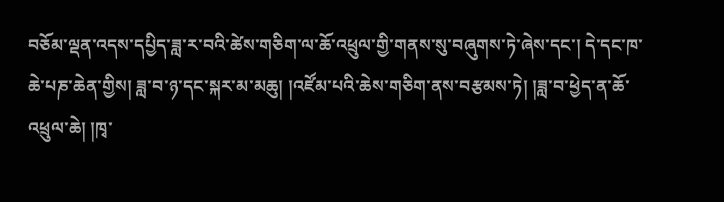བཅོམ་ལྡན་འདས་དཔྱིད་ཟླ་ར་བའི་ཚེས་གཅིག་ལ་ཆོ་འཕྲུལ་གྱི་གནས་སུ་བཞུགས་ཏེ་ཞེས་དང་། དེ་དང་ཁ་ཆེ་པཎ་ཆེན་གྱིས། ཟླ་བ་ཉ་དང་སྐར་མ་མཆུ། །འཛོམ་པའི་ཆེས་གཅིག་ནས་བརྩམས་ཏེ། །ཟླ་བ་ཕྱེད་ན་ཆོ་འཕྲུལ་ཆེ། །ཁྭ་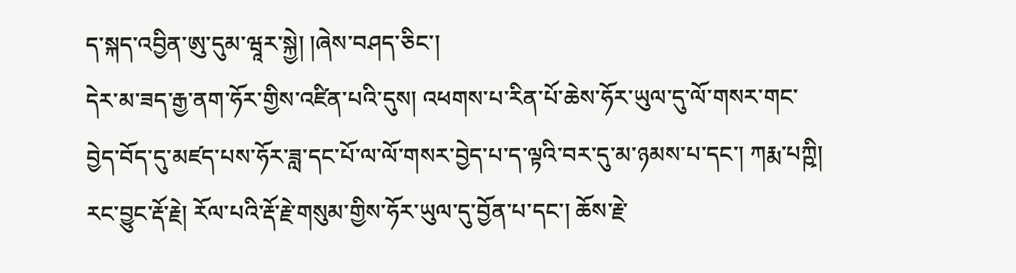ད་སྐད་འབྱིན་ཨུ་དུམ་ཝཱར་སྐྱེ། །ཞེས་བཤད་ཅིང་།
དེར་མ་ཟད་རྒྱ་ནག་ཧོར་གྱིས་འཛིན་པའི་དུས། འཕགས་པ་རིན་པོ་ཆེས་ཧོར་ཡུལ་དུ་ལོ་གསར་གང་བྱེད་བོད་དུ་མཛད་པས་ཧོར་ཟླ་དང་པོ་ལ་ལོ་གསར་བྱེད་པ་ད་ལྟའི་བར་དུ་མ་ཉམས་པ་དང་། ཀརྨ་པཀྵི། རང་བྱུང་རྡོ་རྗེ། རོལ་པའི་རྡོ་རྗེ་གསུམ་གྱིས་ཧོར་ཡུལ་དུ་བྱོན་པ་དང་། ཆོས་རྗེ་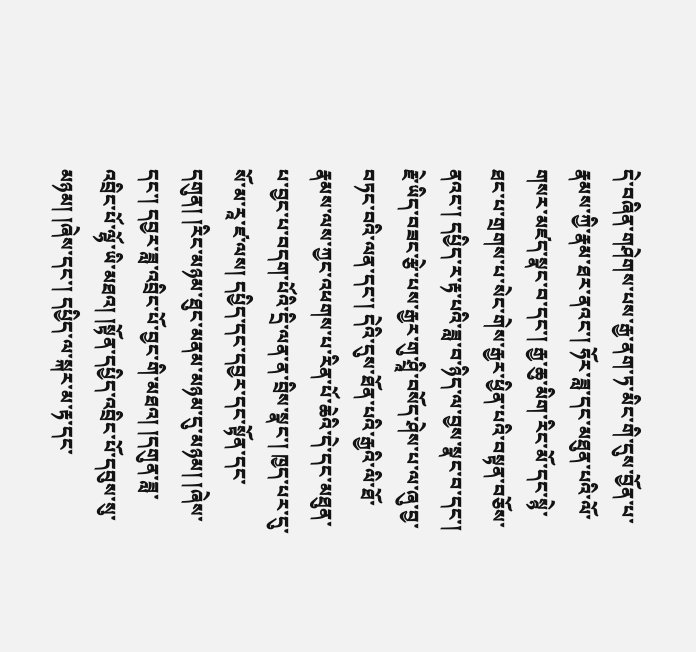དེ་བཞིན་གཤེགས་པས་རྒྱ་ནག་ཏ་མིང་གི་དུས་བྱོན་པ་རྣམས་ཀྱི་རྣམ་ཐར་ནའང་། ཧོར་ཟླ་དང་མཐུན་པའི་ལོ་གསར་མཛད་སྣང་བ་དང་། རྒྱ་ཆུ་མིག་རིང་མོ་དང་སྙེ་ཐང་པ་གྲགས་པ་སེང་གེས་རྒྱར་ཕྱིན་པའི་བསྟན་བཅོས་ནའང་། དཔྱིད་ར་རྟ་པའི་ཟླ་བ་ཉིད་ལ་བྱས་སྣང་བ་དང་། རྗེ་ཡིད་བཟང་རྩེ་པས་རྒྱར་གུ་ཤྲཱི་བསོད་ཤེས་པ་ལ་ཞུ་བྱ་བཏང་བའི་ལན་དང་། དེའི་དུས་ཐོན་པའི་རྒྱའི་ལི་ཐོ་རྣམས་ལས་ཀྱང་འཕགས་པ་རིན་པོ་ཆེའི་དེ་དང་མཐུན་པ་བྱང་པ་བདག་པོའི་དྲི་ལན་ན་བྲིས་སྣང་། ཁྱད་པར་དུ་སོ་མ་རཱ་ཛ་ལས། དཔྱིད་དང་དབྱར་དང་སྟོན་དང་དགུན། །རིང་མཉམ་ཐུང་མནམ་མཉམ་དུ་མཉམ། །ཞེས་དང་། དབྱར་ཟླ་འབྲིང་པོ་བྱང་གི་མཐའ། །དགུན་ཟླ་འབྲིང་པོ་ལྷོ་ཡི་མཐའ། །སྟོན་དཔྱིད་འབྲིང་པོ་དབུས་སུ་མཉམ། །ཞེས་དང་། དཔྱིད་ལ་སྐར་མ་རྟ་དང་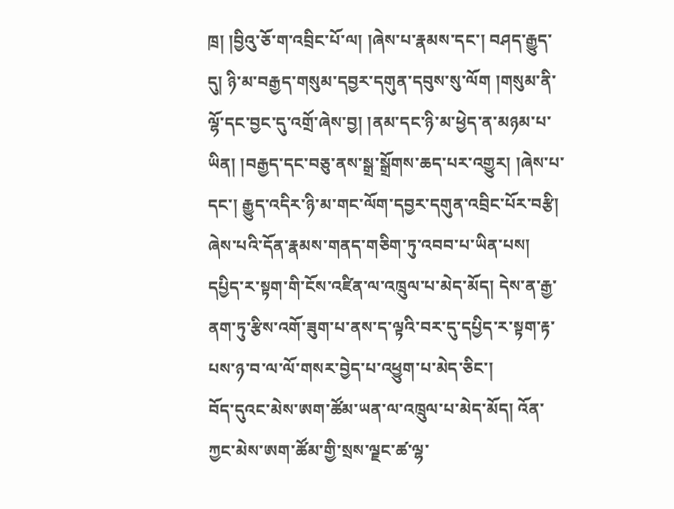ཁྲ། །བྱིའུ་ཅོ་ག་འབྲིང་པོ་ལ། །ཞེས་པ་རྣམས་དང་། བཤད་རྒྱུད་དུ། ཉི་མ་བརྒྱད་གསུམ་དབྱར་དགུན་དབུས་སུ་ལོག །གསུམ་ནི་ལྷོ་དང་བྱང་དུ་འགྲོ་ཞེས་བྱ། །ནམ་དང་ཉི་མ་ཕྱེད་ན་མཉམ་པ་ཡིན། །བརྒྱད་དང་བཅུ་ནས་སྒྲ་སྒྲོགས་ཆད་པར་འགྱུར། །ཞེས་པ་དང་། རྒྱུད་འདིར་ཉི་མ་གང་ལོག་དབྱར་དགུན་འབྲིང་པོར་བརྩི། ཞེས་པའི་དོན་རྣམས་གནད་གཅིག་ཏུ་འབབ་པ་ཡིན་པས། དཔྱིད་ར་སྟག་གི་ངོས་འཛིན་ལ་འཁྲུལ་པ་མེད་མོད། དེས་ན་རྒྱ་ནག་ཏུ་རྩིས་འགོ་ཟུག་པ་ནས་ད་ལྟའི་བར་དུ་དཔྱིད་ར་སྟག་རྟ་པས་ཉ་བ་ལ་ལོ་གསར་བྱེད་པ་འཕྱུག་པ་མེད་ཅིང་།
བོད་དུའང་མེས་ཨག་ཚོམ་ཡན་ལ་འཁྲུལ་པ་མེད་མོད། འོན་ཀྱང་མེས་ཨག་ཚོམ་གྱི་སྲས་ལྗང་ཚ་ལྷ་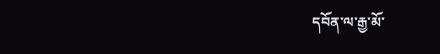དབོན་ལ་རྒྱ་མོ་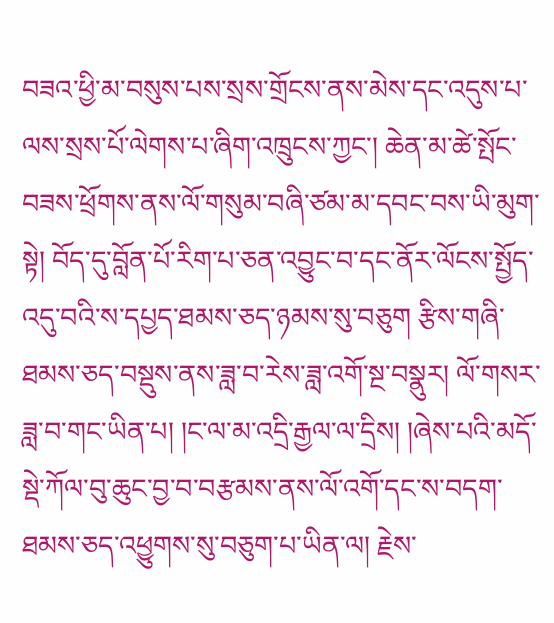བཟའ་ཕྱི་མ་བསུས་པས་སྲས་གྲོངས་ནས་མེས་དང་འདུས་པ་ལས་སྲས་པོ་ལེགས་པ་ཞིག་འཁྲུངས་ཀྱང་། ཆེན་མ་ཚེ་སྤོང་བཟས་ཕྲོགས་ནས་ལོ་གསུམ་བཞི་ཙམ་མ་དབང་བས་ཡི་མུག་སྟེ། བོད་དུ་བློན་པོ་རིག་པ་ཅན་འབྱུང་བ་དང་ནོར་ལོངས་སྤྱོད་འདུ་བའི་ས་དཔྱད་ཐམས་ཅད་ཉམས་སུ་བཅུག རྩིས་གཞི་ཐམས་ཅད་བསྡུས་ནས་ཟླ་བ་རེས་ཟླ་འགོ་སྔ་བསྣུར། ལོ་གསར་ཟླ་བ་གང་ཡིན་པ། །ང་ལ་མ་འདྲི་རྒྱལ་ལ་དྲིས། །ཞེས་པའི་མདོ་སྡེ་ཀོལ་བུ་ཆུང་བྱ་བ་བརྩམས་ནས་ལོ་འགོ་དང་ས་བདག་ཐམས་ཅད་འཕྱུགས་སུ་བཅུག་པ་ཡིན་ལ། རྗེས་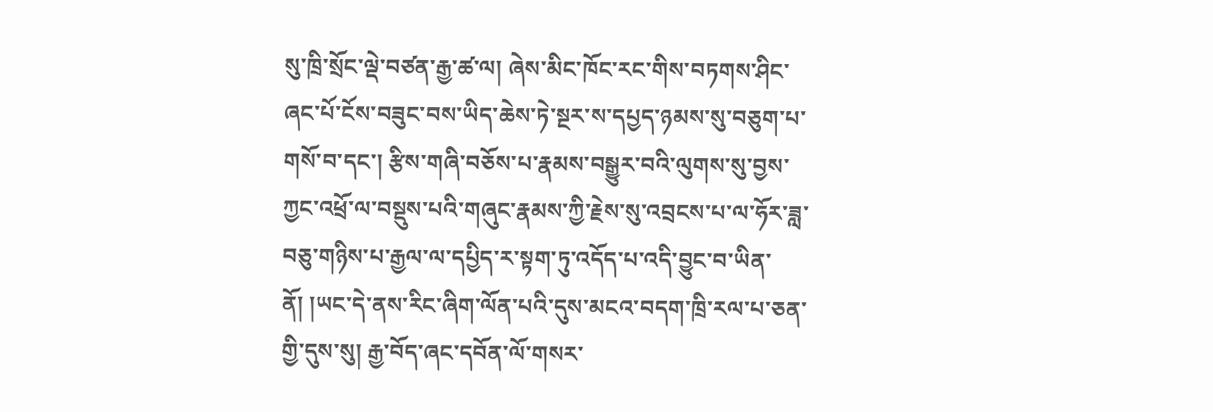སུ་ཁྲི་སྲོང་ལྡེ་བཙན་རྒྱ་ཚ་ལ། ཞེས་མིང་ཁོང་རང་གིས་བཏགས་ཤིང་ཞང་པོ་ངོས་བཟུང་བས་ཡིད་ཆེས་ཏེ་སྔར་ས་དཔྱད་ཉམས་སུ་བཅུག་པ་གསོ་བ་དང་། རྩིས་གཞི་བཅོས་པ་རྣམས་བསྒྱུར་བའི་ལུགས་སུ་བྱས་ཀྱང་འཕྲོ་ལ་བསྡུས་པའི་གཞུང་རྣམས་ཀྱི་རྗེས་སུ་འབྲངས་པ་ལ་ཧོར་ཟླ་བཅུ་གཉིས་པ་རྒྱལ་ལ་དཔྱིད་ར་སྟག་ཏུ་འདོད་པ་འདི་བྱུང་བ་ཡིན་ནོ། །ཡང་དེ་ནས་རིང་ཞིག་ལོན་པའི་དུས་མངའ་བདག་ཁྲི་རལ་པ་ཅན་གྱི་དུས་སུ། རྒྱ་བོད་ཞང་དབོན་ལོ་གསར་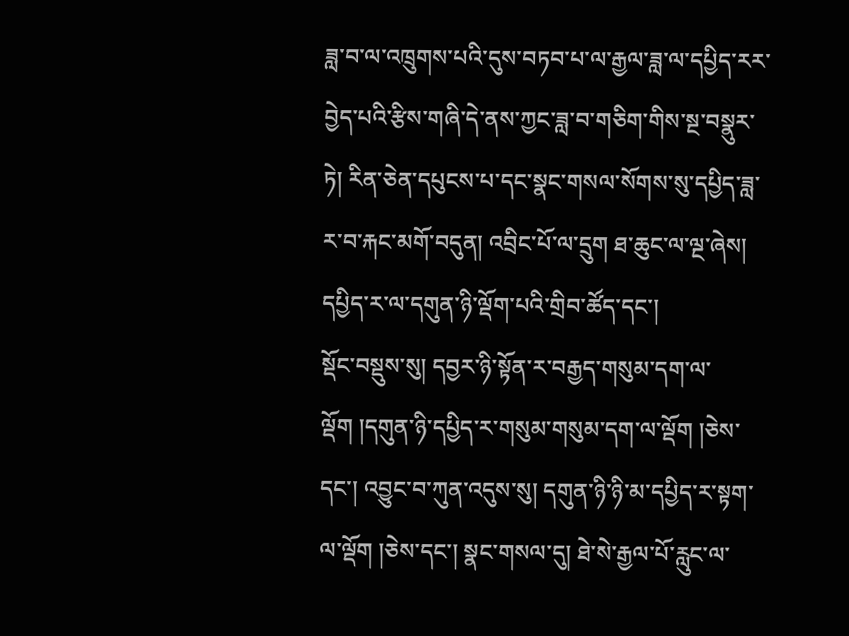ཟླ་བ་ལ་འཁྲུགས་པའི་དུས་བཏབ་པ་ལ་རྒྱལ་ཟླ་ལ་དཔྱིད་རར་བྱེད་པའི་རྩིས་གཞི་དེ་ནས་ཀྱང་ཟླ་བ་གཅིག་གིས་སྔ་བསྣུར་ཏེ། རིན་ཅེན་དཔུངས་པ་དང་སྣང་གསལ་སོགས་སུ་དཔྱིད་ཟླ་ར་བ་རྐང་མགོ་བདུན། འབྲིང་པོ་ལ་དྲུག ཐ་ཆུང་ལ་ལྔ་ཞེས། དཔྱིད་ར་ལ་དགུན་ཉི་ལྡོག་པའི་གྲིབ་ཚོད་དང་།
སྡོང་བསྡུས་སུ། དབྱར་ཉི་སྟོན་ར་བརྒྱད་གསུམ་དག་ལ་ལྡོག །དགུན་ཉི་དཔྱིད་ར་གསུམ་གསུམ་དག་ལ་ལྡོག །ཅེས་དང་། འབྱུང་བ་ཀུན་འདུས་སུ། དགུན་ཉི་ཉི་མ་དཔྱིད་ར་སྟག་ལ་ལྡོག །ཅེས་དང་། སྣང་གསལ་དུ། ཐེ་སེ་རྒྱལ་པོ་རླུང་ལ་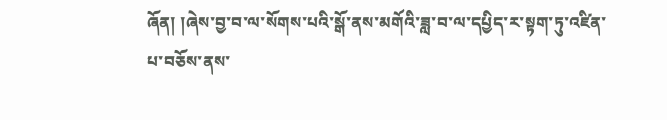ཞོན། །ཞེས་བྱ་བ་ལ་སོགས་པའི་སྒོ་ནས་མགོའི་ཟླ་བ་ལ་དཔྱིད་ར་སྟག་ཏུ་འཛིན་པ་བཅོས་ནས་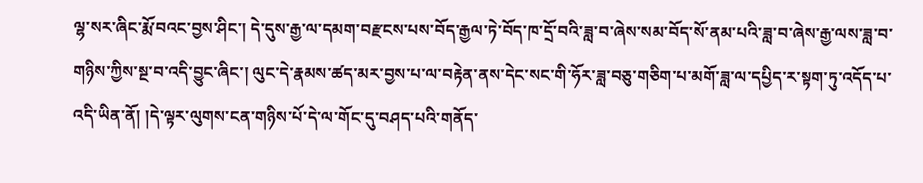ལྷ་སར་ཞིང་རྨོ་བའང་བྱས་ཤིང་། དེ་དུས་རྒྱ་ལ་དམག་བརྫངས་པས་བོད་རྒྱལ་ཏེ་བོད་ཁ་དྲོ་བའི་ཟླ་བ་ཞེས་སམ་བོད་སོ་ནམ་པའི་ཟླ་བ་ཞེས་རྒྱ་ལས་ཟླ་བ་གཉིས་ཀྱིས་སྔ་བ་འདི་བྱུང་ཞིང་། ལུང་དེ་རྣམས་ཚད་མར་བྱས་པ་ལ་བརྟེན་ནས་དེང་སང་གི་ཧོར་ཟླ་བཅུ་གཅིག་པ་མགོ་ཟླ་ལ་དཔྱིད་ར་སྟག་ཏུ་འདོད་པ་འདི་ཡིན་ནོ། །དེ་ལྟར་ལུགས་ངན་གཉིས་པོ་དེ་ལ་གོང་དུ་བཤད་པའི་གནོད་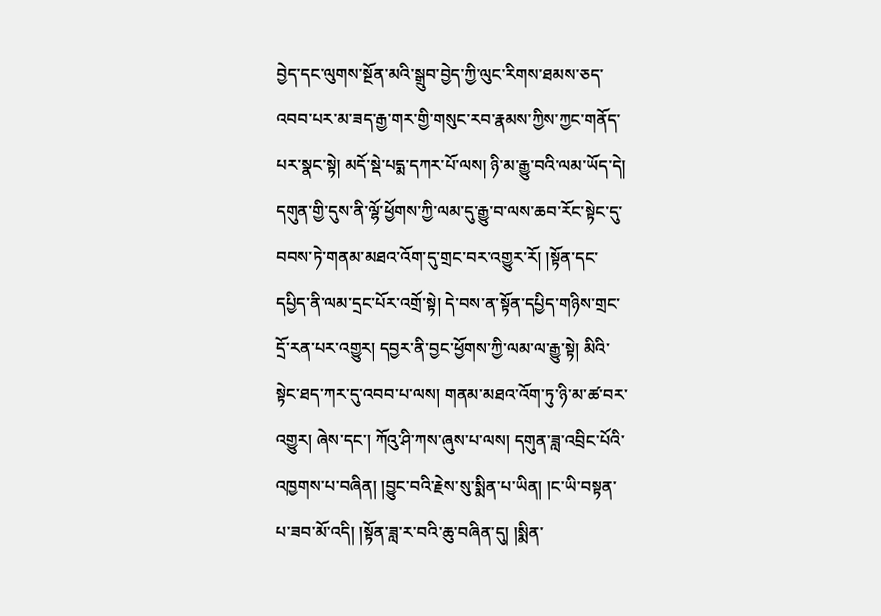བྱེད་དང་ལུགས་སྔོན་མའི་སྒྲུབ་བྱེད་ཀྱི་ལུང་རིགས་ཐམས་ཅད་འབབ་པར་མ་ཟད་རྒྱ་གར་གྱི་གསུང་རབ་རྣམས་ཀྱིས་ཀྱང་གནོད་པར་སྣང་སྟེ། མདོ་སྡེ་པདྨ་དཀར་པོ་ལས། ཉི་མ་རྒྱུ་བའི་ལམ་ཡོད་དེ། དགུན་གྱི་དུས་ནི་ལྷོ་ཕྱོགས་ཀྱི་ལམ་དུ་རྒྱུ་བ་ལས་ཆབ་རོང་སྟེང་དུ་བབས་ཏེ་གནམ་མཐའ་འོག་དུ་གྲང་བར་འགྱུར་རོ། །སྟོན་དང་དཔྱིད་ནི་ལམ་དྲང་པོར་འགྲོ་སྟེ། དེ་བས་ན་སྟོན་དཔྱིད་གཉིས་གྲང་དྲོ་རན་པར་འགྱུར། དབྱར་ནི་བྱང་ཕྱོགས་ཀྱི་ལམ་ལ་རྒྱུ་སྟེ། མིའི་སྟེང་ཐད་ཀར་དུ་འབབ་པ་ལས། གནམ་མཐའ་འོག་ཏུ་ཉི་མ་ཚ་བར་འགྱུར། ཞེས་དང་། ཀོའུ་ཤི་ཀས་ཞུས་པ་ལས། དགུན་ཟླ་འབྲིང་པོའི་འཁྱགས་པ་བཞིན། །བྱུང་བའི་རྗེས་སུ་སྨིན་པ་ཡིན། །ང་ཡི་བསྟན་པ་ཟབ་མོ་འདི། །སྟོན་ཟླ་ར་བའི་ཆུ་བཞིན་དུ། །སྨིན་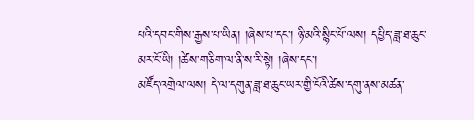པའི་དབང་གིས་རྒྱས་པ་ཡིན། །ཞེས་པ་དང་། ཉི་མའི་སྙིང་པོ་ལས། དཔྱིད་ཟླ་ཐ་ཆུང་མར་ངོ་ཡི། །ཚེས་གཅིག་ལ་ནི་ས་རི་སྟེ། །ཞེས་དང་།
མཛོད་འགྲེལ་ལས། དེ་ལ་དགུན་ཟླ་ཐ་ཆུང་ཡར་གྱི་ངོའི་ཚེས་དགུ་ནས་མཚན་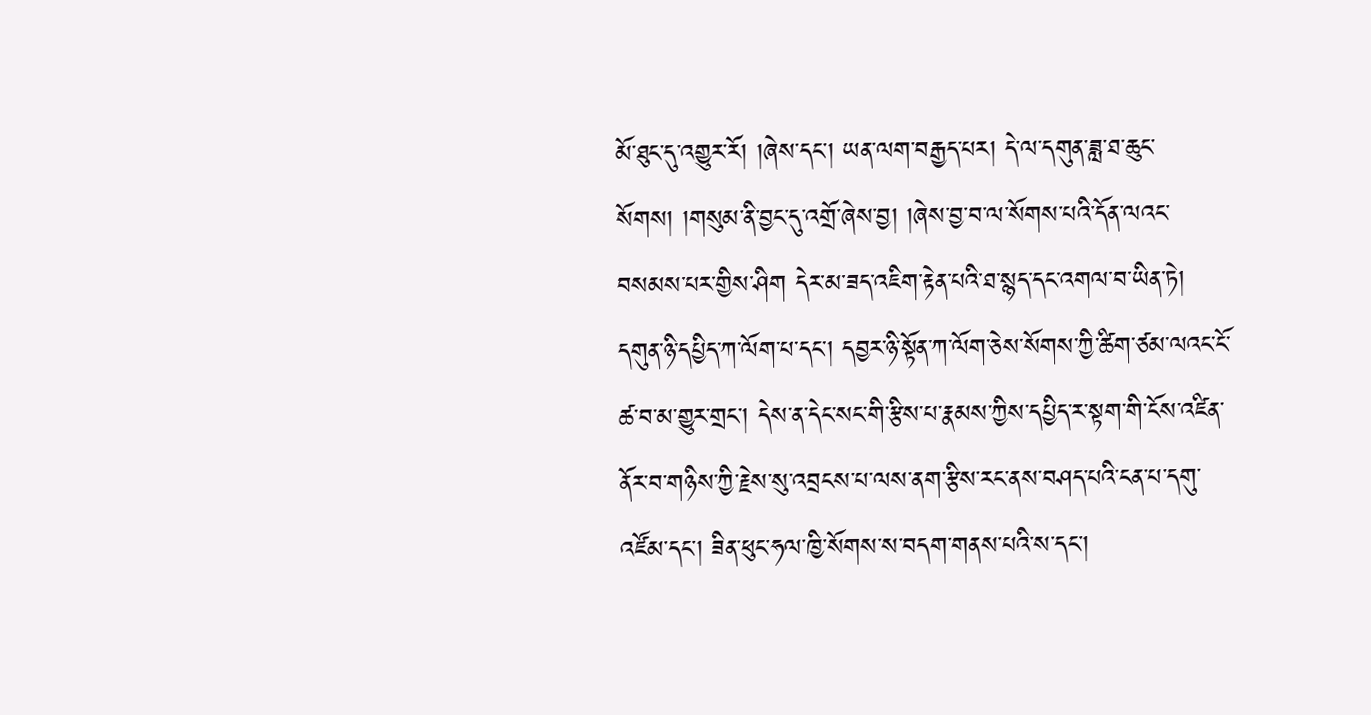མོ་ཐུང་དུ་འགྱུར་རོ། །ཞེས་དང་། ཡན་ལག་བརྒྱད་པར། དེ་ལ་དགུན་ཟླ་ཐ་ཆུང་སོགས། །གསུམ་ནི་བྱང་དུ་འགྲོ་ཞེས་བྱ། །ཞེས་བྱ་བ་ལ་སོགས་པའི་དོན་ལའང་བསམས་པར་གྱིས་ཤིག དེར་མ་ཟད་འཇིག་རྟེན་པའི་ཐ་སྙད་དང་འགལ་བ་ཡིན་ཏེ། དགུན་ཉི་དཔྱིད་ཀ་ལོག་པ་དང་། དབྱར་ཉི་སྟོན་ཀ་ལོག་ཅེས་སོགས་ཀྱི་ཚིག་ཙམ་ལའང་ངོ་ཚ་བ་མ་གྱུར་གྲང་། དེས་ན་དེང་སང་གི་རྩིས་པ་རྣམས་ཀྱིས་དཔྱིད་ར་སྟག་གི་ངོས་འཛིན་ནོར་བ་གཉིས་ཀྱི་རྗེས་སུ་འབྲངས་པ་ལས་ནག་རྩིས་རང་ནས་བཤད་པའི་ངན་པ་དགུ་འཛོམ་དང་། ཟིན་ཕུང་ཧལ་ཁྱི་སོགས་ས་བདག་གནས་པའི་ས་དང་།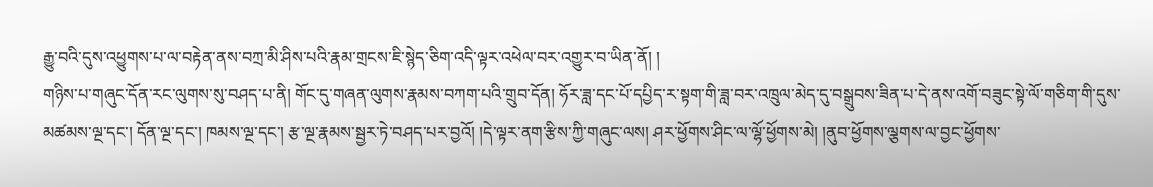རྒྱུ་བའི་དུས་འཕྱུགས་པ་ལ་བརྟེན་ནས་བཀྲ་མི་ཤིས་པའི་རྣམ་གྲངས་ཇི་སྙེད་ཅིག་འདི་ལྟར་འཕེལ་བར་འགྱུར་བ་ཡིན་ནོ། །
གཉིས་པ་གཞུང་དོན་རང་ལུགས་སུ་བཤད་པ་ནི། གོང་དུ་གཞན་ལུགས་རྣམས་བཀག་པའི་གྲུབ་དོན། ཧོར་ཟླ་དང་པོ་དཔྱིད་ར་སྟག་གི་ཟླ་བར་འཁྲུལ་མེད་དུ་བསྒྲུབས་ཟིན་པ་དེ་ནས་འགོ་བཟུང་སྟེ་ལོ་གཅིག་གི་དུས་མཚམས་ལྔ་དང་། དོན་ལྔ་དང་། ཁམས་ལྔ་དང་། རྩ་ལྔ་རྣམས་སྦྱར་ཏེ་བཤད་པར་བྱའོ། །དེ་ལྟར་ནག་རྩིས་ཀྱི་གཞུང་ལས། ཤར་ཕྱོགས་ཤིང་ལ་ལྷོ་ཕྱོགས་མེ། །ནུབ་ཕྱོགས་ལྕགས་ལ་བྱང་ཕྱོགས་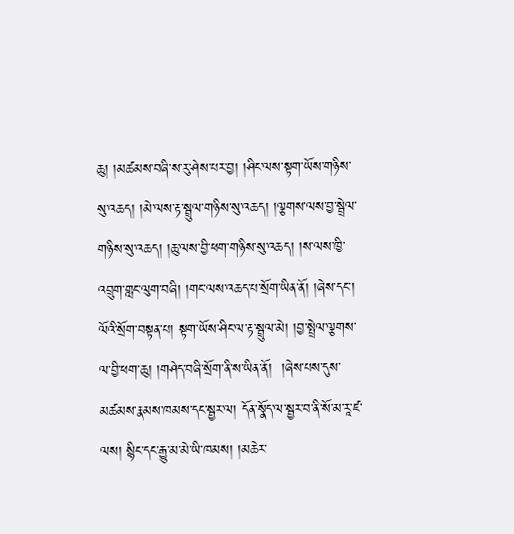ཆུ། །མཚམས་བཞི་ས་རུ་ཤེས་པར་བྱ། །ཤིང་ལས་སྟག་ཡོས་གཉིས་སུ་འཆད། །མེ་ལས་རྟ་སྦྲུལ་གཉིས་སུ་འཆད། །ལྕགས་ལས་བྱ་སྦྲེལ་གཉིས་སུ་འཆད། །ཆུ་ལས་བྱི་ཕག་གཉིས་སུ་འཆད། །ས་ལས་ཁྱི་འབྲུག་གླང་ལུག་བཞི། །གང་ལས་འཆད་པ་སྲོག་ཡིན་ནོ། །ཞེས་དང་། ལོའི་སྲོག་བསྟན་པ། སྟག་ཡོས་ཤིང་ལ་རྟ་སྦྲུལ་མེ། །བྱ་སྤྲེལ་ལྕགས་ལ་བྱི་ཕག་ཆུ། །གཤེད་བཞི་སྲོག་ནི་ས་ཡིན་ནོ།  །ཞེས་པས་དུས་མཚམས་རྣམས་ཁམས་དང་སྦྱར་ལ། དོན་སྣོད་ལ་སྦྱར་བ་ནི་སོ་མ་རཱ་ཛ་ལས། སྙིང་དང་རྒྱུ་མ་མེ་ཡི་ཁམས། །མཆེར་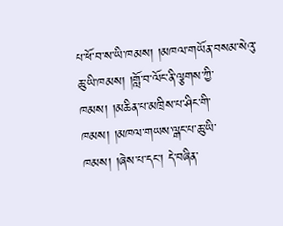པ་ཕོ་བ་ས་ཡི་ཁམས། །མཁལ་གཡོན་བསམ་སེའུ་ཆུ་ཡི་ཁམས། །གློ་བ་ལོང་ནི་ལྕགས་ཀྱི་ཁམས། །མཆིན་པ་མཁྲིས་པ་ཤིང་གི་ཁམས། །མཁལ་གཡས་ལྒང་པ་ཆུ་ཡི་ཁམས། །ཞེས་པ་དང་། དེ་བཞིན་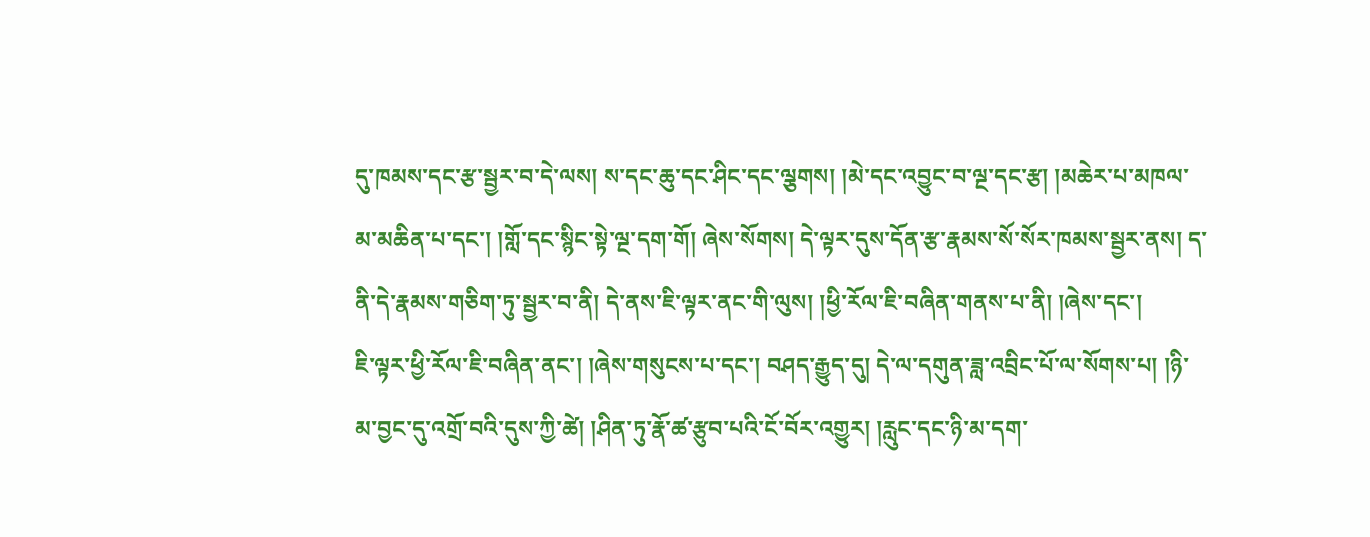དུ་ཁམས་དང་རྩ་སྦྱར་བ་དེ་ལས། ས་དང་ཆུ་དང་ཤིང་དང་ལྕགས། །མེ་དང་འབྱུང་བ་ལྔ་དང་རྩ། །མཆེར་པ་མཁལ་མ་མཆིན་པ་དང་། །གློ་དང་སྙིང་སྟེ་ལྔ་དག་གོ། ཞེས་སོགས། དེ་ལྟར་དུས་དོན་རྩ་རྣམས་སོ་སོར་ཁམས་སྦྱར་ནས། ད་ནི་དེ་རྣམས་གཅིག་ཏུ་སྦྱར་བ་ནི། དེ་ནས་ཇི་ལྟར་ནང་གི་ལུས། །ཕྱི་རོལ་ཇི་བཞིན་གནས་པ་ནི། །ཞེས་དང་།
ཇི་ལྟར་ཕྱི་རོལ་ཇི་བཞིན་ནང་། །ཞེས་གསུངས་པ་དང་། བཤད་རྒྱུད་དུ། དེ་ལ་དགུན་ཟླ་འབྲིང་པོ་ལ་སོགས་པ། །ཉི་མ་བྱང་དུ་འགྲོ་བའི་དུས་ཀྱི་ཚེ། །ཤིན་ཏུ་རྣོ་ཚ་རྩུབ་པའི་ངོ་བོར་འགྱུར། །རླུང་དང་ཉི་མ་དག་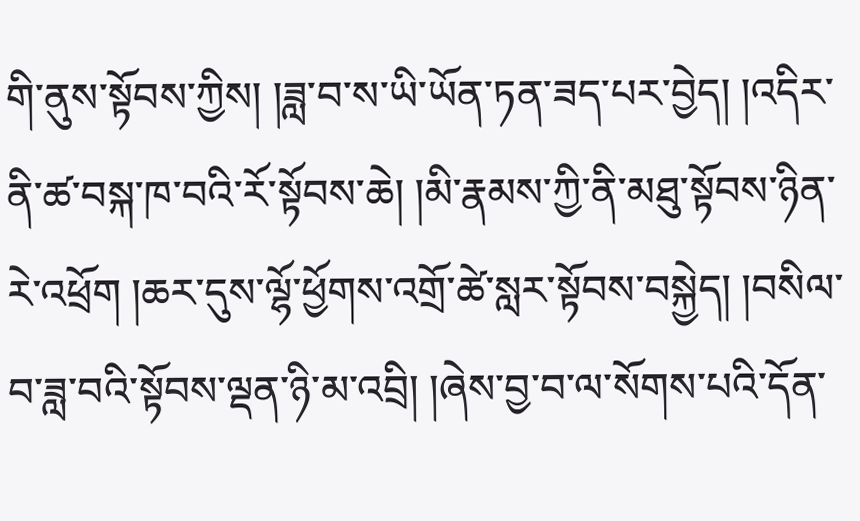གི་ནུས་སྟོབས་ཀྱིས། །ཟླ་བ་ས་ཡི་ཡོན་ཏན་ཟད་པར་བྱེད། །འདིར་ནི་ཚ་བསྐ་ཁ་བའི་རོ་སྟོབས་ཆེ། །མི་རྣམས་ཀྱི་ནི་མཐུ་སྟོབས་ཉིན་རེ་འཕྲོག །ཆར་དུས་ལྷོ་ཕྱོགས་འགྲོ་ཚེ་སླར་སྟོབས་བསྐྱེད། །བསིལ་བ་ཟླ་བའི་སྟོབས་ལྡན་ཉི་མ་འབྲི། །ཞེས་བྱ་བ་ལ་སོགས་པའི་དོན་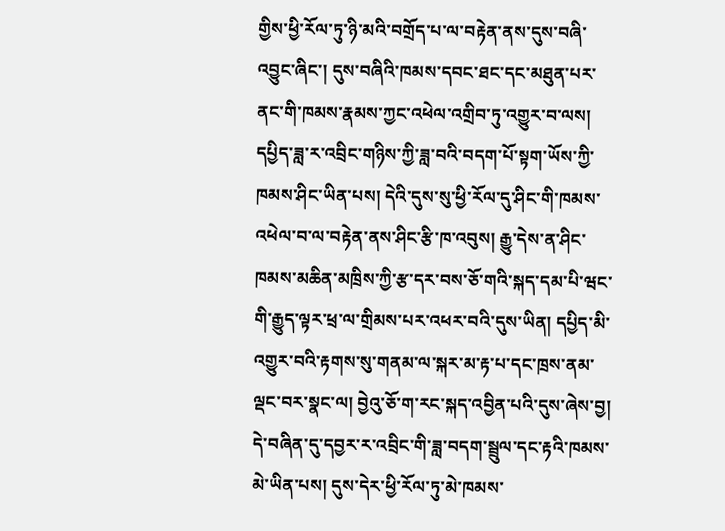གྱིས་ཕྱི་རོལ་ཏུ་ཉི་མའི་བགྲོད་པ་ལ་བརྟེན་ནས་དུས་བཞི་འབྱུང་ཞིང་། དུས་བཞིའི་ཁམས་དབང་ཐང་དང་མཐུན་པར་ནང་གི་ཁམས་རྣམས་ཀྱང་འཕེལ་འགྲིབ་ཏུ་འགྱུར་བ་ལས། དཔྱིད་ཟླ་ར་འབྲིང་གཉིས་ཀྱི་ཟླ་བའི་བདག་པོ་སྟག་ཡོས་ཀྱི་ཁམས་ཤིང་ཡིན་པས། དེའི་དུས་སུ་ཕྱི་རོལ་དུ་ཤིང་གི་ཁམས་འཕེལ་བ་ལ་བརྟེན་ནས་ཤིང་རྩི་ཁ་འབུས། རྒྱུ་དེས་ན་ཤིང་ཁམས་མཆིན་མཁྲིས་ཀྱི་རྩ་དར་བས་ཅོ་གའི་སྐད་དམ་པི་ཝང་གི་རྒྱུད་ལྟར་ཕྲ་ལ་གྲིམས་པར་འཕར་བའི་དུས་ཡིན། དཔྱིད་མི་འགྱུར་བའི་རྟགས་སུ་གནམ་ལ་སྐར་མ་རྟ་པ་དང་ཁྲས་ནམ་ལྡང་བར་སྣང་ལ། བྱེའུ་ཅོ་ག་རང་སྐད་འབྱིན་པའི་དུས་ཞེས་བྱ། དེ་བཞིན་དུ་དབྱར་ར་འབྲིང་གི་ཟླ་བདག་སྦྲུལ་དང་རྟའི་ཁམས་མེ་ཡིན་པས། དུས་དེར་ཕྱི་རོལ་ཏུ་མེ་ཁམས་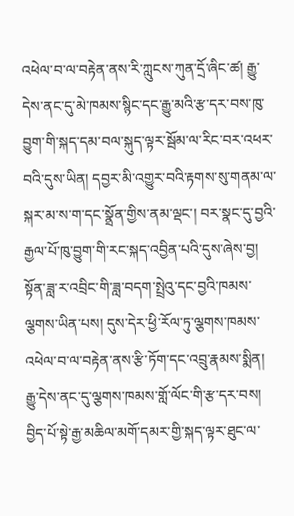འཕེལ་བ་ལ་བརྟེན་ནས་རི་ཀླུངས་ཀུན་དྲོ་ཞིང་ཚ། རྒྱུ་དེས་ནང་དུ་མེ་ཁམས་སྙིང་དང་རྒྱུ་མའི་རྩ་དར་བས་ཁུ་བྱུག་གི་སྐད་དམ་བལ་སྐུད་ལྟར་སྦོམ་ལ་རིང་བར་འཕར་བའི་དུས་ཡིན། དབྱར་མི་འགྱུར་བའི་རྟགས་སུ་གནམ་ལ་སྐར་མ་ས་ག་དང་སྣྲོན་གྱིས་ནམ་ལྡང་། བར་སྣང་དུ་བྱའི་རྒྱལ་པོ་ཁུ་བྱུག་གི་རང་སྐད་འབྱིན་པའི་དུས་ཞེས་བྱ། སྟོན་ཟླ་ར་འབྲིང་གི་ཟླ་བདག་སྤྲེའུ་དང་བྱའི་ཁམས་ལྕགས་ཡིན་པས། དུས་དེར་ཕྱི་རོལ་ཏུ་ལྕགས་ཁམས་འཕེལ་བ་ལ་བརྟེན་ནས་རྩི་ཏོག་དང་འབྲུ་རྣམས་སྨིན། རྒྱུ་དེས་ནང་དུ་ལྕགས་ཁམས་གློ་ལོང་གི་རྩ་དར་བས། བྱིད་པོ་སྟེ་རྒྱ་མཆིལ་མགོ་དམར་གྱི་སྐད་ལྟར་ཐུང་ལ་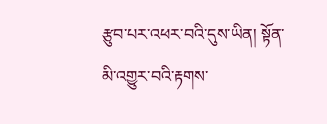རྩུབ་པར་འཕར་བའི་དུས་ཡིན། སྟོན་མི་འགྱུར་བའི་རྟགས་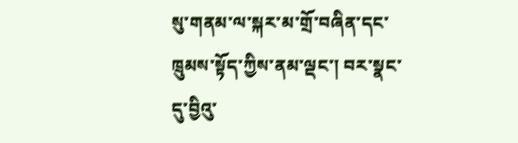སུ་གནམ་ལ་སྐར་མ་གྲོ་བཞིན་དང་ཁྲུམས་སྟོད་ཀྱིས་ནམ་ལྡང་། བར་སྣང་དུ་བྱིའུ་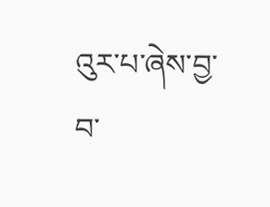འུར་པ་ཞེས་བྱ་བ་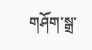གཤོག་སྒྲ་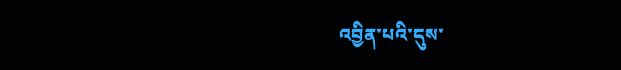འབྱིན་པའི་དུས་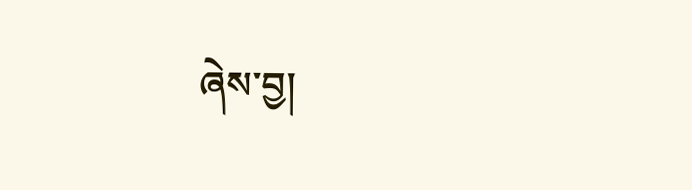ཞེས་བྱ།